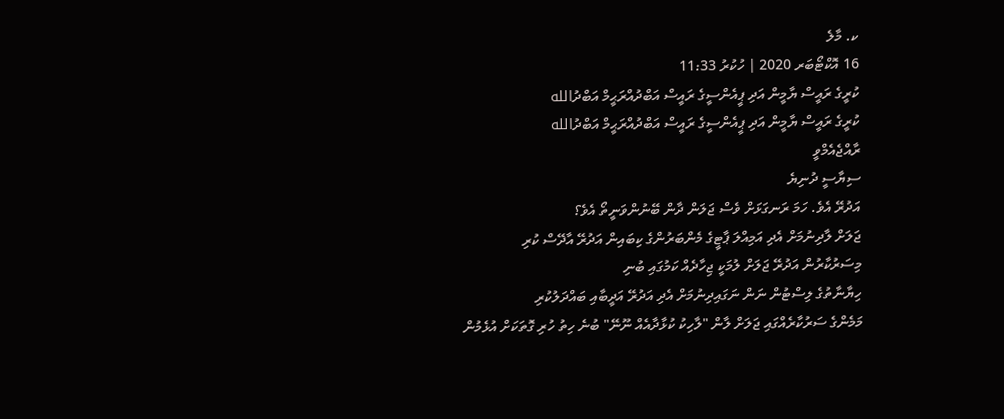ކ. މާލެ
16 އޮކްޓޯބަރ 2020 | ހުކުރު 11:33
ކުރީގެ ރައީސް ޔާމީން އަދި ޕީއެންސީގެ ރައީސް އަބްދުއްރަޙީމް އަބްދުالله
ކުރީގެ ރައީސް ޔާމީން އަދި ޕީއެންސީގެ ރައީސް އަބްދުއްރަޙީމް އަބްދުالله
ރާއްޖެއެމްވީ
ސިޔާސީ ދުނިޔެ
އަދުރޭ އެވެ. ހަމަ ރަނގަޅަށް ވެސް ޖަލަން ދާން ބޭނުންވަނީތޯ އެވެ؟
ޖަލަށް ލާދިނުމަށް އެދި އަމިއްލަ ޕާޓީގެ މެންބަރުންގެ ކިބައިން އަދުރޭ އާދޭސް ކުރި
މިސަރުކާރުން އަދުރޭ ޖަލަށް ލުމަކީ ޖިހާދެއް ކަމުގައި ބުނި
ހިޔާނާތުގެ ލިސްޓުން ނަން ނަގައިދިނުމަށް އެދި އަދުރޭ އަދީބާއި ބައްދަލުކުރި
މަމެންގެ ސަރުކާރެއްގައި ޖަލަށް ލާން "ލާހިކު ކުޅާދާއެއް ނޫނޭ" ބުނެ ހިތު ހުރި ގޮތަކަށް އުޅެމުން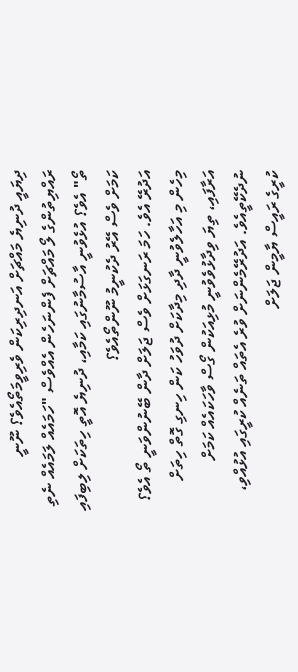ދިޔައީ ދުނިޔެ މައްޗަށް އަނދިރިކަން ވެރިވީމަތޯއެވެ؟ ނޫނީ ރައްޔިތުންގެ ލޯ މައްޗަށް ފެންނަހެން އެއްވެސް "ހަމައެއް ލަމައެއް ނެތި ތޯ" އެވެ؟ އުޅެވުނީ އާސުމާނުގައި ކަމާއި، ދުނިޔެ އޮތީ ހިތަކަށް ލިބިފައި ކަމަށް ވެސް އޭރު ދެކުނީމު ނޫންތޯއެވެ؟
އަދުރޭ އެވެ. ހަމަ ރަނގަޅަށް ވެސް ޖަލަށް ދާން ބޭނުންވަނީ ތޯ އެވެ؟ މިހެން މި އަހާލެވުނީ ދާދި މިދާކަށް ދުވަހު ކަން ހިނގި ގޮތް ހިތަށް އަރާފައި، ތިޔަ ވިދާޅުވެވުނީ މުޅިއަކުން ގޯސް ވާހަކައެއް ކަމަށް ނުދެކޭތީއެވެ. އަދުރޭމެންނަށް ވުރެ އެތައް ތަނެއް ކުރީގައި އުޅުއްވި، ކުރީގެ ރައީސް ޔާމީން ޖަލަށް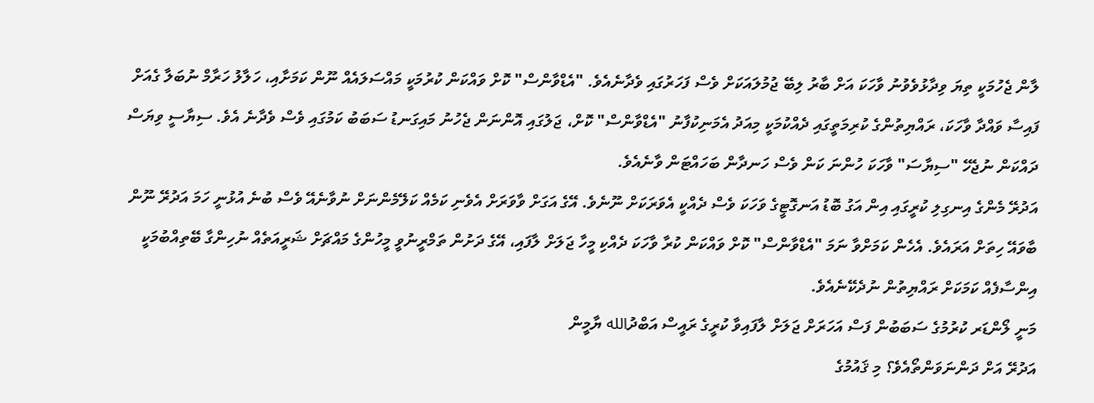ލާން ޖެހުމަކީ ތިޔަ ވިދާޅުވެވުނު ވާހަކަ އަށް ބާރު ލިބޭ ޖުމުލައަކަށް ވެސް ފަހަރުގައި ވެދާނެއެވެ. "އެޑްވާންސް" ކޮށް ވައްކަން ކުރުމަކީ މައްސަލައެއް ނޫން ކަމަށާއި، ހަލާލު ހަރާމް ނުބަލާ ގެއަށް ފައިސާ ވައްދާ ވާހަކަ، ރައްޔިތުންގެ ކުރިމަތީގައި ދެއްކުމަކީ މިއަދު އެމަނިކުފާނު "އެޑްވާންސް" ކޮށް، ޖަލުގައި އޮންނަން ޖެހުނު މައިގަނޑު ސަބަބު ކަމުގައި ވެސް ވެދާނެ އެވެ. ސިޔާސީ ވިޔަސް ދައްކަން ނުޖެހޭ "ސިޔާސަ" ވާހަކަ ހުންނަ ކަން ވެސް ހަނދާން ބަހައްޓަން ވާނެއެވެ.
އަދުރޭ މެންގެ އިނގިލި ކުރީގައި އިން އަގު ބޮޑު އަނގޮޓީގެ ވަހަކަ ވެސް ދެއްކީ އެވަރަކަށް ނޫނެވެ. އޭގެ އަގަށް ވާވަރަށް އެވެނި ކަމެއް ކަލޭމެންނަށް ނުވާނެއޭ ވެސް ބުނެ އުޅުނީ ހަމަ އަދުރޭ ނޫން ބާވައޭ ހިތަށް އަރައެވެ. އެހެން ކަމަށްވާ ނަމަ "އެޑްވާންސް" ކޮށް ވައްކަން ކުރާ ވާހަކަ ދެއްކި މީހާ ޖަލަށް ލާފައި، އޭގެ ދަށުން ތަމްރީނުވީ މީހުންގެ މައްޗަށް ޝަރީއަތެއް ނުހިންގާ ބޭތިއްބުމަކީ އިންސާފެއް ކަމަކަށް ރައްޔިތުން ނުދެކޭނެއެވެ.
މަނީ ލޯންޑަރ ކުރުމުގެ ސަބަބުން ފަސް އަހަރަށް ޖަލަށް ލާފައިވާ ކުރީގެ ރައީސް އަބްދުالله ޔާމީން
އަދުރޭ އަށް ދަންނަވަންތޯއެވެ؟ މި ޤައުމުގެ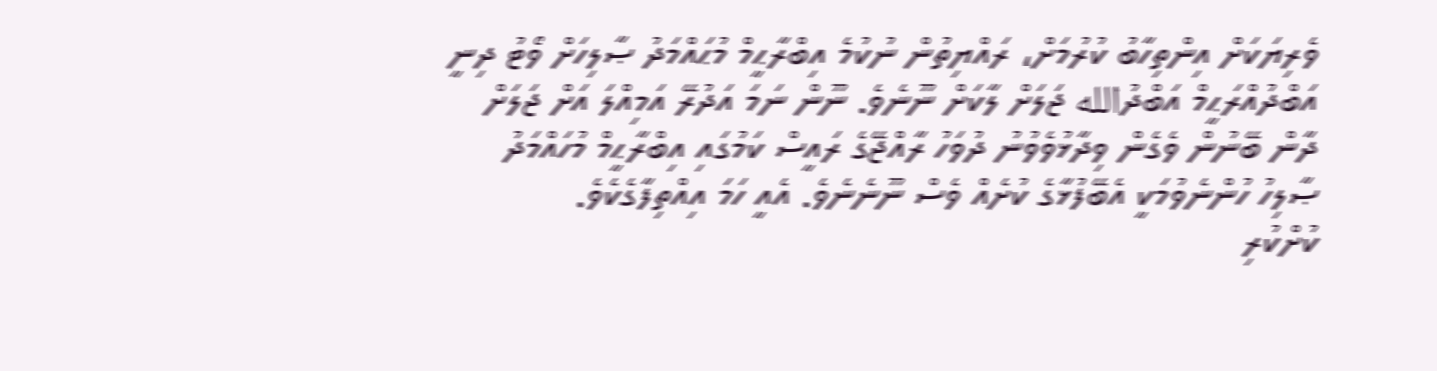ވެރިޔަކަށް އިންތިހާބު ކުރުމަށް، ރައްޔިތުން ނުކުމެ އިބްރާޙީމް މުޙައްމަދު ޞާލިހަށް ވޯޓު ދިނީ އަބްދުއްރަޙީމް އަބްދުالله ޖަލަށް ލާކަށް ނޫނެވެ. ނޫން ނަމަ އަދުރޭ އަމިއްލަ އަށް ޖަލަށް ދާން ބޭނުން ވެގެން ވިދާޅުވެވުނު ދުވަހު ރާއްޖޭގެ ރައީސް ކަމުގައި އިބްރާޙީމް މުހައްމަދު ޞާލިހު ހުންނެވުމަކީ އެބޭފުޅާގެ ކުށެއް ވެސް ނޫނެނެވެ. އެއީ ހަމަ އިއްތިފާގެކެވެ.
ކުށްކުރި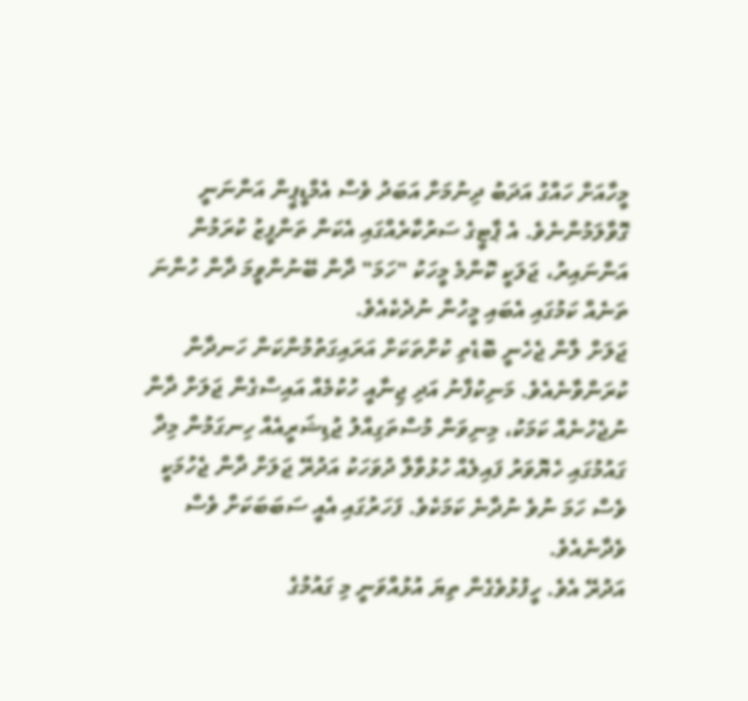މީހާއަށް ހައްގު އަދަބު ދިނުމަށް އަބަދު ވެސް އެމްޑީޕީން އަންނަނީ ގޮވާލަމުންނެވެ. އެ ޕާޓީގެ ސަރުކާރެއްގައި އެކަން ތަންފީޒު ކުރަމުން އަންނައިރު، ޖަލަކީ ކޮންމެ މީހަކު "ހަމަ" ދާން ބޭނުންވީމަ ދާން ހުންނަ ތަނެއް ކަމުގައި އެބައި މީހުން ނުދެކެއެވެ.
ޖަލަށް ލާން ޖެހެނީ ބޮޑެތި ކުށްތަކަށް އަރައިގަތުމުންކަން ހަނދާން ކުރަންވާނެއެވެ. މަނިކުފާނު އަދި ޖިނާއީ ހުކުމެއް އައިސްގެން ޖަލަށް ދާން ނުޖެހުނެއް ކަމަކު، މިނިވަން މުސްތަގިއްލު ޖުޑިޝަރީއެއް ހިނގަމުން މިދާ ގައުމުގައި ހެޔޮވަރު ފައިލެއް ހުޅުވާލާ ދުވަހަކު އަދުރޭ ޖަލަށް ދާން ޖެހުމަކީ ވެސް ހަމަ ނުވެ ނުދާނެ ކަމަކެވެ. ފަހަރުގައި އެއީ ސަބަބަކަށް ވެސް ވެދާނެއެވެ.
އަދުރޭ އެވެ. ހީފުޅުވެގެން ތިޔަ އުޅުއްވަނީ މި ގައުމުގެ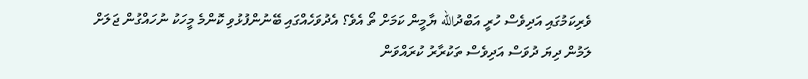ވެރިކަމުގައި އަދިވެސް ހުރީ އަބްދުالله ޔާމީން ކަމަށް ތޯ އެވެ؟ އެދުވަހެއްގައި ބޭނުންފުޅުވި ކޮންމެ މީހަކު ނުހައްގުން ޖަލަށް ލަމުން ދިޔަ ދުވަސް އަދިވެސް ތަކުރާރު ކުރައްވަން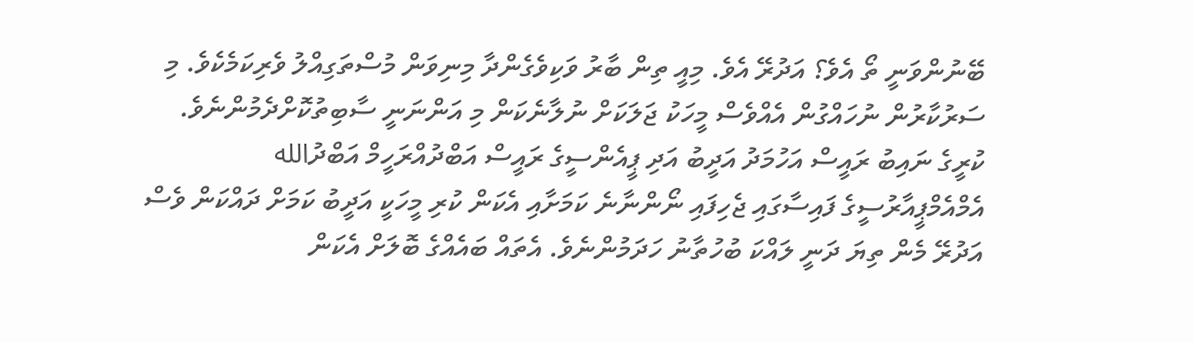ބޭނުންވަނީ ތޯ އެވެ؟ އަދުރޭ އެވެ. މިއީ ތިން ބާރު ވަކިވެގެންދާ މިނިވަން މުސްތަގިއްލު ވެރިކަމެކެވެ. މި ސަރުކާރުން ނުހައްގުން އެއްވެސް މީހަކު ޖަލަކަށް ނުލާނެކަން މި އަންނަނީ ސާބިތުކޮށްދެމުންނެވެ.
ކުރީގެ ނައިބު ރައީސް އަހުމަދު އަދީބު އަދި ޕީއެންސީގެ ރައީސް އަބްދުއްރަހީމް އަބްދުالله
އެމްއެމްޕީއާރުސީގެ ފައިސާގައި ޖެހިފައި ނޯންނާނެ ކަމަށާއި އެކަން ކުރި މީހަކީ އަދީބު ކަމަށް ދައްކަން ވެސް އަދުރޭ މެން ތިޔަ ދަނީ ލައްކަ ބުހުތާނު ހަދަމުންނެވެ. އެތައް ބައެއްގެ ބޮލަށް އެކަން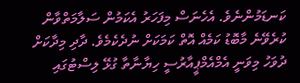ކަނޑަމުންނެވެ. އެހެނަސް މިފަހަރު އެކަމުން ސަލާމަތްވާން ކުރެވޭނެ މާބޮޑު ކަމެއް އޮތް ކަމަކަށް ނުދެކެމެވެ. ދާދި މިދާކަށް ދުވަހު މިވަނީ އެމްއެމްޕީއާރުސީ ހިޔާނާތާ ގުޅޭ ލިސްޓުގައި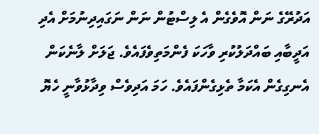އަދުރޭގެ ނަން އޮވެގެން އެ ލިސްޓުން ނަން ނަގައިދިނުމަށް އެދި އަދީބާއި ބައްދަލުކުރި ވާހަކަ ފެންމަތިވެފައެވެ. ޖަލަށް ލާނެކަން އެނގިގެން އެކަމާ ތެޅިގެންފައެވެ. ހަމަ އަދިވެސް ވިދާޅުވާނީ ހެޔޮ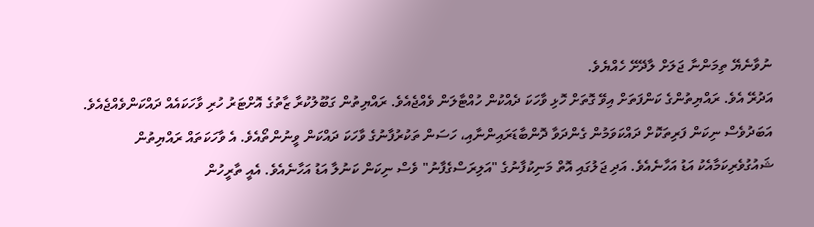ނުވާނެޔޭ ތިމަންނާ ޖަލަށް ލާދޭށޭ ހެއްޔެވެ.
އަދުރޭ އެވެ. ރައްޔިތުންގެ ކަންފަތަށް އިވޭ ގޮތަށް ހޮޅި ވާހަކަ ދެއްކުން ހުއްޓާލަން ވެއްޖެއެވެ. ރައްޔިތުން ގަބޫލުކުރާ ޒާތުގެ އޮށްޓަރު ހުރި ވާހަކައެއް ދައްކަންވެއްޖެއެވެ. އަބަދުވެސް ނިކަން ފަރިތަކޮށް ދައްކަވަމުން ގެންދަވާ ދޮންބާޑަރައިންނާއި، ހަސަން ތަކުރުފާނުގެ ވާހަކަ ދައްކަން ވީނުންތޯއެވެ. އެ ވާހަކަތައް ރައްޔިތުން ޝައުގުވެރިކަމާއެކު އަޑު އަހާނެއެވެ. އަދި ޖަލުގައި އޮތް މަނިކުފާނުގެ "އަލިރަސްގެފާނު" ވެސް ނިކަން ކަނުލާ އަޑު އަހާނެއެވެ. އެއީ ތާރީހުން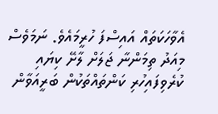އެވާހަކަތައް އައިސްފަ ހުރީމައެވެ. ނަމަވެސް މިއަދު ތިމަންނާ ޖަލަށް ލާށޭ ކިޔައި ކުރެވިފައިހުރި ކަންތައްތަކުން ބަރީއަވާން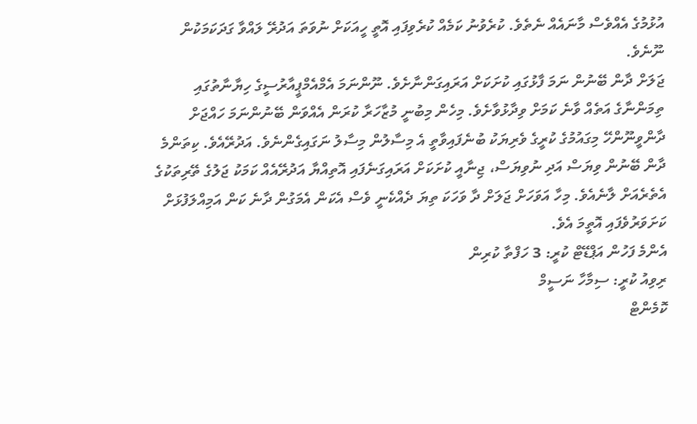އުޅުމުގެ އެއްވެސް މާނައެއް ނެތެވެ. ކުރެވުނު ކަމެއް ކުރެވިފައި އޮތީ ހީއަކަށް ނުވަތަ އަދުރޭ ލައްވާ ގަދަކަމަކުން ނޫނެވެ.
ޖަލަށް ދާން ބޭނުން ނަމަ ފާޅުގައި ކުށަކަށް އަރައިގަންނާށެވެ. ނޫންނަމަ އެމްއެމްޕީއާރުސީގެ ހިޔާނާތުގައި ތިމަންނާގެ އަތެއް ވާނެ ކަމަށް ވިދާޅުވާށެވެ. މިހެން މިބުނީ މުޒާހަރާ ކުރަން އެއްވަން ބޭނުންނަމަ ހައްޖަށް ދާންވީނޫންހޭ މިގައުމުގެ ކުރީގެ ވެރިޔަކު ބުނެފައިވާތީ އެ މިސާލުން މިސާލު ނަގައިގެންނެވެ. އަދުރޭއެވެ. ކިތަންމެ ދާން ބޭނުން ވިޔަސް އަދި ނުވިޔަސް، ޖިނާއީ ކުށަކަށް އަރައިގަނެފައި އޮތިއްޔާ އަދުރޭއެއް ކަމަކު ޖަލުގެ ތޭރިތަކުގެ އެތެރެއަށް ލާނެއެވެ. މިހާ އަވަހަށް ޖަލަށް ދާ ވަހަކަ ތިޔަ ދެއްކެނީ ވެސް އެކަން އެމަގުން ދާނެ ކަން އަމިއްލަފުޅަށް ކަށަވަރުވެފައި އޮތީމަ އެވެ.
އެންމެ ފަހުން އަޕްޑޭޓް ކުރީ: 3 ހަފްތާ ކުރިން
ރިވިއު ކުރީ: ސިމާހާ ނަސީމް
ކޮމެންޓް